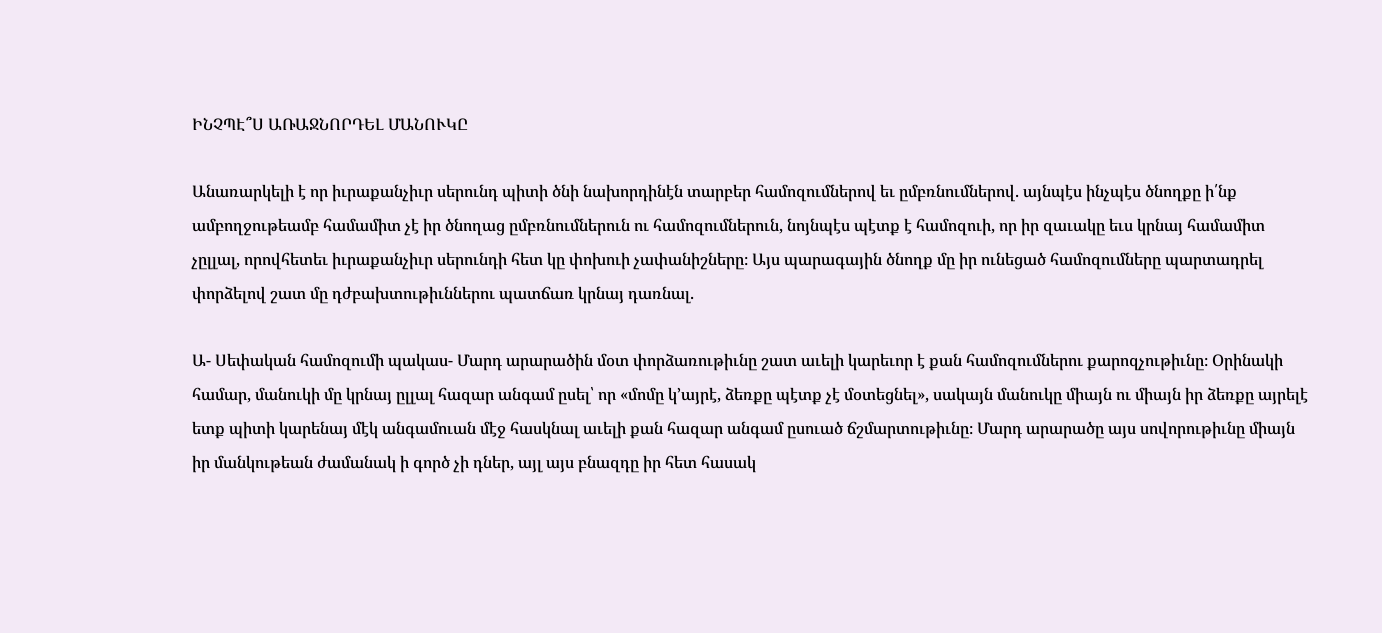ԻՆՉՊԷ՞Ս ԱՌԱՋՆՈՐԴԵԼ ՄԱՆՈՒԿԸ

Անառարկելի է որ իւրաքանչիւր սերունդ պիտի ծնի նախորդինէն տարբեր համոզումներով եւ ըմբռնումներով. այնպէս ինչպէս ծնողքը ի՛նք ամբողջութեամբ համամիտ չէ իր ծնողաց ըմբռնումներուն ու համոզումներուն, նոյնպէս պէտք է համոզուի, որ իր զաւակը եւս կրնայ համամիտ չըլլալ, որովհետեւ իւրաքանչիւր սերունդի հետ կը փոխուի չափանիշները։ Այս պարագային ծնողք մը իր ունեցած համոզումները պարտադրել փորձելով շատ մը դժբախտութիւններու պատճառ կրնայ դառնալ.

Ա- Սեփական համոզումի պակաս- Մարդ արարածին մօտ փորձառութիւնը շատ աւելի կարեւոր է քան համոզումներու քարոզչութիւնը։ Օրինակի համար, մանուկի մը կրնայ ըլլալ հազար անգամ ըսել՝ որ «մոմը կ՚այրէ, ձեռքը պէտք չէ մօտեցնել», սակայն մանուկը միայն ու միայն իր ձեռքը այրելէ ետք պիտի կարենայ մէկ անգամուան մէջ հասկնալ աւելի քան հազար անգամ ըսուած ճշմարտութիւնը։ Մարդ արարածը այս սովորութիւնը միայն իր մանկութեան ժամանակ ի գործ չի դներ, այլ այս բնազդը իր հետ հասակ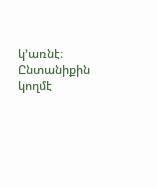կ՚առնէ։ Ընտանիքին կողմէ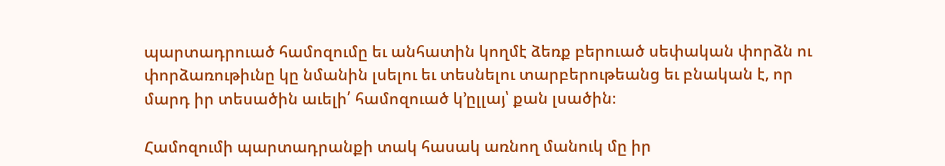պարտադրուած համոզումը եւ անհատին կողմէ ձեռք բերուած սեփական փորձն ու փորձառութիւնը կը նմանին լսելու եւ տեսնելու տարբերութեանց եւ բնական է, որ մարդ իր տեսածին աւելի՛ համոզուած կ՚ըլլայ՝ քան լսածին։

Համոզումի պարտադրանքի տակ հասակ առնող մանուկ մը իր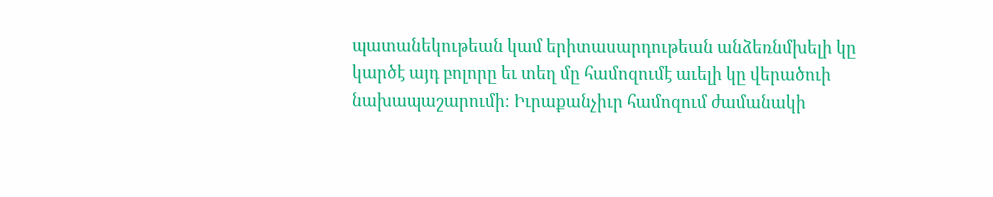պատանեկութեան կամ երիտասարդութեան անձեռնմխելի կը կարծէ այդ բոլորը եւ տեղ մը համոզումէ աւելի կը վերածուի նախապաշարումի։ Իւրաքանչիւր համոզում ժամանակի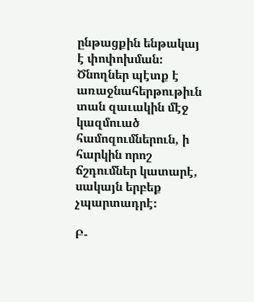ընթացքին ենթակայ է փոփոխման։ Ծնողներ պէտք է առաջնահերթութիւն տան զաւակին մէջ կազմուած համոզումներուն, ի հարկին որոշ ճշդումներ կատարէ, սակայն երբեք չպարտադրէ։

Բ-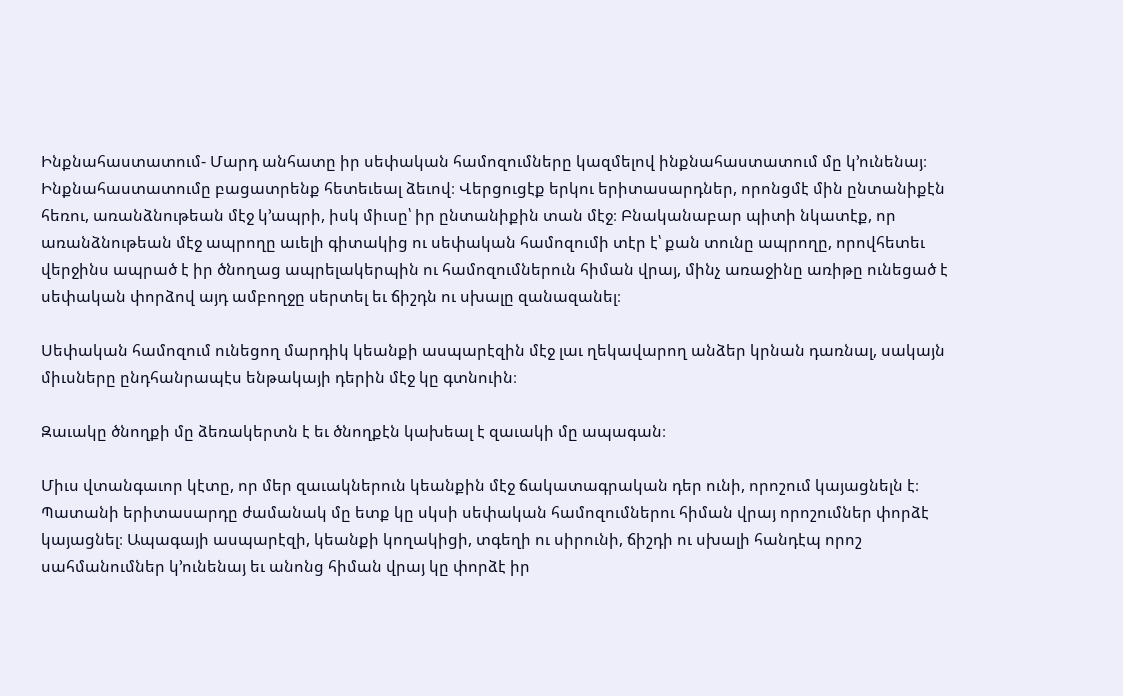Ինքնահաստատում- Մարդ անհատը իր սեփական համոզումները կազմելով ինքնահաստատում մը կ՚ունենայ։ Ինքնահաստատումը բացատրենք հետեւեալ ձեւով։ Վերցուցէք երկու երիտասարդներ, որոնցմէ մին ընտանիքէն հեռու, առանձնութեան մէջ կ՚ապրի, իսկ միւսը՝ իր ընտանիքին տան մէջ։ Բնականաբար պիտի նկատէք, որ առանձնութեան մէջ ապրողը աւելի գիտակից ու սեփական համոզումի տէր է՝ քան տունը ապրողը, որովհետեւ վերջինս ապրած է իր ծնողաց ապրելակերպին ու համոզումներուն հիման վրայ, մինչ առաջինը առիթը ունեցած է սեփական փորձով այդ ամբողջը սերտել եւ ճիշդն ու սխալը զանազանել։

Սեփական համոզում ունեցող մարդիկ կեանքի ասպարէզին մէջ լաւ ղեկավարող անձեր կրնան դառնալ, սակայն միւսները ընդհանրապէս ենթակայի դերին մէջ կը գտնուին։

Զաւակը ծնողքի մը ձեռակերտն է եւ ծնողքէն կախեալ է զաւակի մը ապագան։

Միւս վտանգաւոր կէտը, որ մեր զաւակներուն կեանքին մէջ ճակատագրական դեր ունի, որոշում կայացնելն է։ Պատանի երիտասարդը ժամանակ մը ետք կը սկսի սեփական համոզումներու հիման վրայ որոշումներ փորձէ կայացնել։ Ապագայի ասպարէզի, կեանքի կողակիցի, տգեղի ու սիրունի, ճիշդի ու սխալի հանդէպ որոշ սահմանումներ կ՚ունենայ եւ անոնց հիման վրայ կը փորձէ իր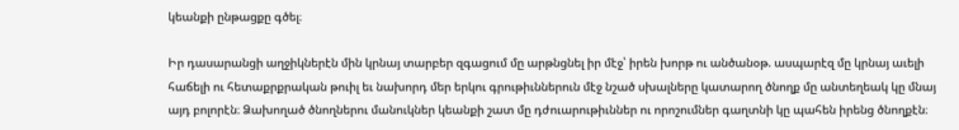կեանքի ընթացքը գծել։

Իր դասարանցի աղջիկներէն մին կրնայ տարբեր զգացում մը արթնցնել իր մէջ՝ իրեն խորթ ու անծանօթ. ասպարէզ մը կրնայ աւելի հաճելի ու հետաքրքրական թուիլ եւ նախորդ մեր երկու գրութիւններուն մէջ նշած սխալները կատարող ծնողք մը անտեղեակ կը մնայ այդ բոլորէն։ Ձախողած ծնողներու մանուկներ կեանքի շատ մը դժուարութիւններ ու որոշումներ գաղտնի կը պահեն իրենց ծնողքէն։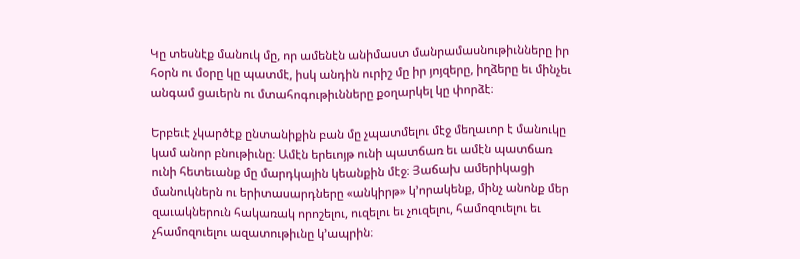Կը տեսնէք մանուկ մը, որ ամենէն անիմաստ մանրամասնութիւնները իր հօրն ու մօրը կը պատմէ, իսկ անդին ուրիշ մը իր յոյզերը, իղձերը եւ մինչեւ անգամ ցաւերն ու մտահոգութիւնները քօղարկել կը փորձէ։

Երբեւէ չկարծէք ընտանիքին բան մը չպատմելու մէջ մեղաւոր է մանուկը կամ անոր բնութիւնը։ Ամէն երեւոյթ ունի պատճառ եւ ամէն պատճառ ունի հետեւանք մը մարդկային կեանքին մէջ։ Յաճախ ամերիկացի մանուկներն ու երիտասարդները «անկիրթ» կ՚որակենք, մինչ անոնք մեր զաւակներուն հակառակ որոշելու, ուզելու եւ չուզելու, համոզուելու եւ չհամոզուելու ազատութիւնը կ՚ապրին։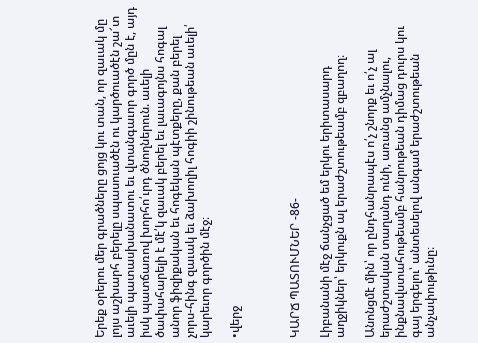Երեք օրերու մեր գրածները ցոյց կու տան, որ զաւակ մը լոյս աշխարհ բերելը սպասուածէն ու կարծուածէն շա՜տ աւելի պատասխանատու եւ վտանգաւոր գործ մըն է, այդ իսկ պատճառով խորհո՛ւրդ ծնողներուն. աւելի ծափահարելի է մէ՛կ զաւակ բերել եւ լաւագոյնս հոգալ անոր ֆիզիքական եւ հոգեկան պէտքերը, քան բերել չորս-հինգ զաւակ եւ ձախողիլ հոգիի շինութեան աւելի՛ կարեւոր գործին մէջ։

•վերջ



ԿԱՐՃ ՊԱՏՈՒՄՆԵՐ -86-

Լիբանանի մէջ ճանչցած եմ երկու երիտասարդ աղջիկներ՝ երկուքն ալ երաժշտութեամբ զբաղող։

Անոնցմէ մին՝ որ ընդհանրապէս ո՛չ շնորք եւ ո՛չ ալ երաժշտական տաղանդ ունի, առանց ամչնալու, ինքնավստահութեամբ հանրութեան դիմաց դուրս կու գայ երգելու՝ անտեսելով անգամ երաժշտութեան անչափութիւնը։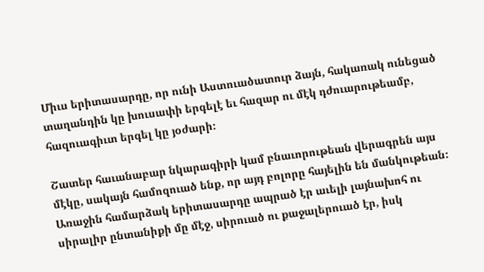Միւս երիտասարդը, որ ունի Աստուածատուր ձայն, հակառակ ունեցած տաղանդին կը խուսափի երգելէ եւ հազար ու մէկ դժուարութեամբ, հազուագիւտ երգել կը յօժարի։

Շատեր հաւանաբար նկարագիրի կամ բնաւորութեան վերագրեն այս մէկը, սակայն համոզուած ենք, որ այդ բոլորը հայելին են մանկութեան։ Առաջին համարձակ երիտասարդը ապրած էր աւելի լայնախոհ ու սիրալիր ընտանիքի մը մէջ, սիրուած ու քաջալերուած էր, իսկ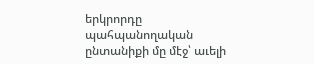երկրորդը պահպանողական ընտանիքի մը մէջ՝ աւելի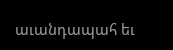աւանդապահ եւ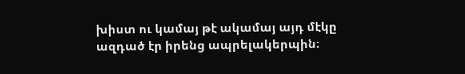խիստ ու կամայ թէ ակամայ այդ մէկը ազդած էր իրենց ապրելակերպին։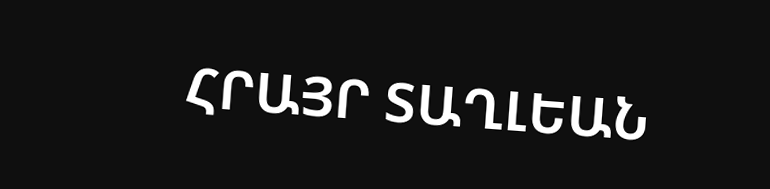ՀՐԱՅՐ ՏԱՂԼԵԱՆ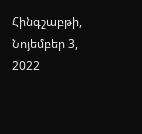Հինգշաբթի, Նոյեմբեր 3, 2022